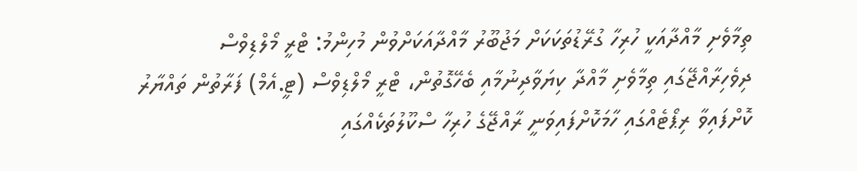ތިމާވެށި މާއްދާއަކީ ހުރިހާ ގުރޭޑުތަކަކަށް މަޖުބޫރު މާއްދާއަކަށްވުން މުހިންމު: ޓްރީ މޯލްޑިވްސް
ދިވެހިރާއްޖޭގައި ތިމާވެށި މާއްދާ ކިޔަވާދިނުމާއި ބެހޭގޮތުން، ޓްރީ މޯލްޑިވްސް (ޓީ.އެމް) ފަރާތުން ތައްޔާރު ކޮށްފައިވާ ރިޕޯޓެއްގައި ހާމަކޮށްފައިވަނީ ރާއްޖޭގެ ހުރިހާ ސްކޫލުތަކެއްގައި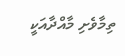ތިމާވެށި މާއްދާއަކީ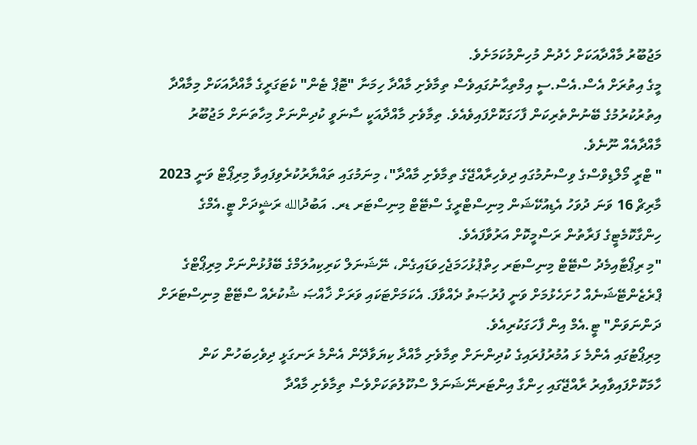މަޖުބޫރު މާއްދާއަކަށް ހެދުން މުހިންމުކަމަށެވެ.
މީގެ އިތުރަށް އެސް.އެސް.ސީ އިމްތިޙާނުގައިވެސް ތިމާވެށި މާއްދާ ހިމަނާ "ޓޮޕް ޓެން" ކެޓަގަރީގެ މާއްދާއަކަށް މިމާއްދާ އިތުރުކުރުމުގެ ބޭނުންތެރިކަން ފާހަގަކޮށްފައިވެއެވެ. ތިމާވެށި މާއްދާއަކީ ސާނަވީ ކުދިންނަށް މިހާތަނަށް މަޖުބޫރު މާއްދާއެއް ނޫނެވެ.
" ޓްރީ މޯލްޑިވްސްގެ ވިސްނުމުގައި ދިވެހިރާއްޖޭގެ ތިމާވެށި މާއްދާ"، މިނަމުގައި ތައްޔާރުކުރެވިފައިވާ މިރިޕޯޓް ވަނީ 2023 މާރިޗް 16 ވަނަ ދުވަހު އެޑިއުކޭޝަން މިނިސްޓްރީގެ ސްޓޭޓް މިނިސްޓަރ ޑރ. އަބުދުالله ރަޝީދަށް ޓީ.އެމްގެ ހިންގާކޮމެޓީގެ ފަރާތުން ރަސްމީކޮށް އަރުވާފައެވެ.
"މި ރިޕޯޓާއިމެދު ސްޓޭޓް މިނިސްޓަރ ހިތްޕުޅުހަމަޖެހިވަޑައިގެން، ނޭޝަނަލް ކަރިކިއުލަމްގެ ބޭފުޅުންނަށް މިރިޕޯޓްގެ ޕްރެޒެންޓޭޝަނެއް ހުށަހެޅުމަށް ވަނީ ފުރުޞަތު ދެއްވާފަ. އެކަމަށްޓަކައި ވަރަށް ޚާއްޞަ ޝުކުރެއް ސްޓޭޓް މިނިސްޓަރަށް ދަންނަވަން" ޓީ.އެމް އިން ފާހަގަކުރިއެވެ.
މިރިޕޯޓުގައި އެންމެ ޅަ އުމުރުފުރައިގެ ކުދިންނަށް ތިމާވެށި މާއްދާ ކިޔަވާދޭން އެންމެ ރަނގަޅީ ދިވެހިބަހުން ކަން ހާމަކޮށްފައިވާއިރު ރާއްޖޭގައި ހިންގާ އިންޓަރނޭޝަނަލް ސްކޫލުތަކަށްވެސް ތިމާވެށި މާއްދާ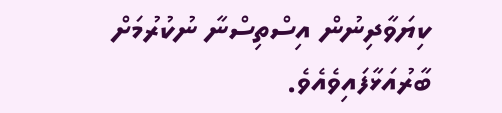ކިޔަވާދިނުން އިސްތިސްނާ ނުކުރުމަށް ބާރުއަޅާފައިވެއެވެ.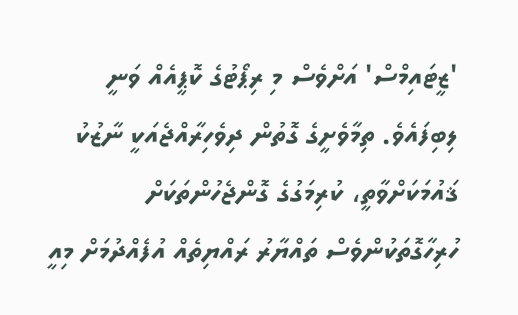'ޒީޓައިމްސް' އަށްވެސް މި ރިޕޯޓުގެ ކޮޕީއެއް ވަނީ ލިބިފައެވެ. ތިމާވެށީގެ ގޮތުން ދިވެހިރާއްޖެއަކީ ނާޒުކު ޤައުމަކަށްވާތީ، ކުރިމަގުގެ ގޮންޖެހުންތަކަށް ހުރިހާގޮތަކުންވެސް ތައްޔާރު ރައްޔިތެއް އުފެއްދުމަށް މިއީ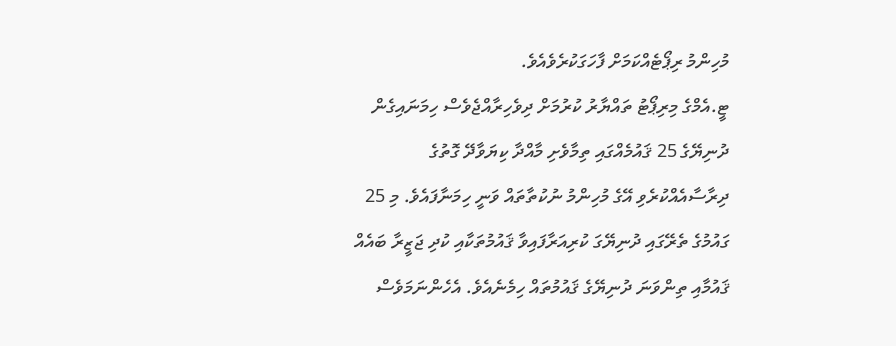މުހިންމު ރިޕޯޓެއްކަމަށް ފާހަގަކުރެވެއެވެ.
ޓީ.އެމްގެ މިރިޕޯޓު ތައްޔާރު ކުރުމަށް ދިވެހިރާއްޖެވެސް ހިމަނައިގެން ދުނިޔޭގެ 25 ޤައުމެއްގައި ތިމާވެށި މާއްދާ ކިޔަވާދޭ ގޮތުގެ ދިރާސާއެއްކުރެވި އޭގެ މުހިންމު ނުކުތާތައް ވަނީ ހިމަނާފައެވެ. މި 25 ގައުމުގެ ތެރޭގައި ދުނިޔޭގަ ކުރިއަރާފައިވާ ޤައުމުތަކާއި ކުދި ޖަޒީރާ ބައެއް ޤައުމާއި ތިންވަނަ ދުނިޔޭގެ ޤައުމުތައް ހިމެނެއެވެ. އެހެންނަމަވެސް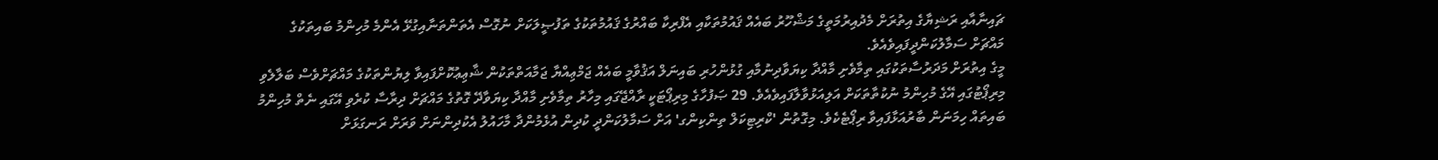ޗައިނާއާއި ރަޝިޔާގެ އިތުރަށް މެދުއިރުމަތީގެ މަޝްހޫރު ބައެއް ޤައުމުތަކާއި އެފްރިކާ ބައްރުގެ ޤައުމުތަކުގެ ތަފުޞީލަކަށް ނުގޮސް އެތަންތަނާއިގުޅޭ އެންމެ މުހިންމު ބައިތަކުގެ މައްޗަށް ސަމާލުކަންދީފައިވެއެވެ.
މީގެ އިތުރަށް މަދަރުސާތަކުގައި ތިމާވެށި މާއްދާ ކިޔަވާދިނުމާއި ގުޅުންހުރި ބައިނަލް އަޤުވާމީ ބައެއް ޖަމްޢިއްޔާ ޖަމާއަތްތަކުން ޝާޢިޢުކޮށްފައިވާ ލިޔުންތަކުގެ މައްޗަށްވެސް ބަލާލެވި މިރިޕޯޓުގައި އޭގެ މުހިންމު ނުކުތާތަކަށް އަލިއަޅުވާލާފައިވެއެވެ. 29 ޞަފުހާގެ މިރިޕޯޓަކީ ރާއްޖޭގައި މިހާރު ތިމާވެށި މާއްދާ ކިޔަވާދޭ ގޮތުގެ މައްޗަށް ދިރާސާ ކުރެވި އޭގައި ނެތް މުހިންމު ބައިތައް ހިމަނަން ބާރުއަޅާފައިވާ ރިޕޯޓެކެވެ. މިގޮތުން 'ކްރިޓިކަލް ތިންކިންގ' އަށް ސަމާލުކަންދީ ކުދިން އުޅެމުންދާ މާހައުލު އެކުދިންނަށް ވަރަށް ރަނގަޅަށް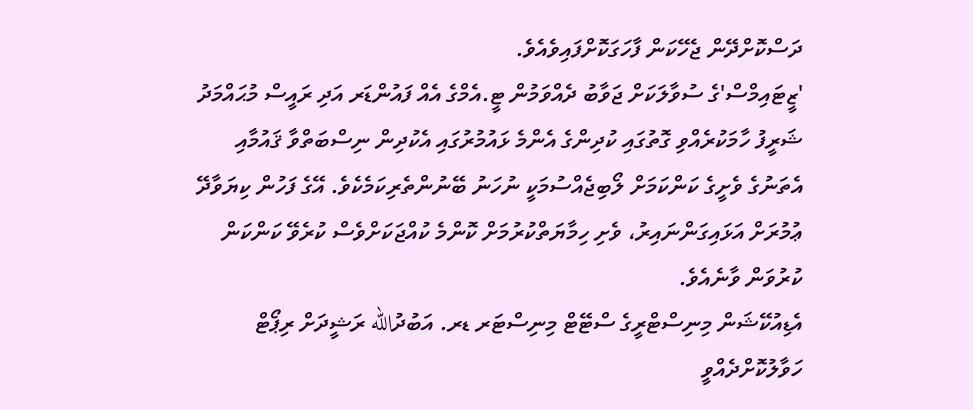ދަސްކޮށްދޭން ޖެހޭކަން ފާހަގަކޮށްފައިވެއެވެ.
'ޒީޓައިމްސް'ގެ ސުވާލަކަށް ޖަވާބު ދެއްވަމުން ޓީ.އެމްގެ އެއް ފައުންޑަރ އަދި ރައީސް މުޙައްމަދު ޝަރީފު ހާމަކުރެއްވި ގޮތުގައި ކުދިންގެ އެންމެ ޅައުމުރުގައި އެކުދިން ނިސްބަތްވާ ޤައުމާއި އެތަނުގެ ވެށީގެ ކަންކަމަށް ލޯބިޖެއްސުމަކީ ނުހަނު ބޭނުންތެރިކަމެކެވެ. އޭގެ ފަހުން ކިޔަވާދޭ ޢުމުރަށް އަޅައިގަންނައިރު، ވެށި ހިމާޔަތްކުރުމަށް ކޮންމެ ކުއްޖަކަށްވެސް ކުރެވޭ ކަންކަން ކުރުވަން ވާނެއެވެ.
އެޑިއުކޭޝަން މިނިސްޓްރީގެ ސްޓޭޓް މިނިސްޓަރ ޑރ. އަބުދުالله ރަޝީދަށް ރިޕޯޓް ހަވާލުކޮށްދެއްވީ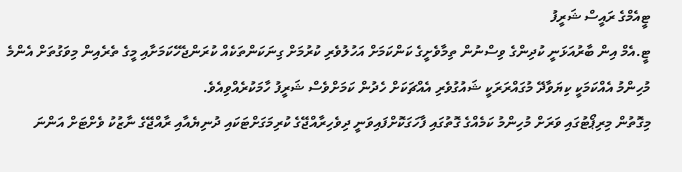ޓީއެމްގެ ރައީސް ޝަރީފު
ޓީ.އެމް އިން ބާރުއަޅަނީ ކުދިންގެ ވިސްނުން ތިމާވެށީގެ ކަންކަމަށް އަހުލުވެރި ކުރުމަށް ގިނަކަންތަކެއް ކުރަންޖެހޭކަމަށާއި މީގެ ތެރެއިން މިވަގުތަށް އެންމެ މުހިންމު އެއްކަމަކީ ކިޔަވާދޭ މުގައްރަރަކީ ޝައުގުވެރި އެއްޗަކަށް ހެދުން ކަމަށްވެސް ޝަރީފު ހާމަކުރެއްވިއެވެ.
މިގޮތުން މިރިޕޯޓުގައި ވަރަށް މުހިންމު ކަމެއްގެ ގޮތުގައި ފާހަގަކޮށްފައިވަނީ ދިވެހިރާއްޖޭގެ ކުރިމަގަށްޓަކައި ދުނިޔެއާއި ރާއްޖޭގެ ނާޒުކު ވެށްޓަށް އަންނަ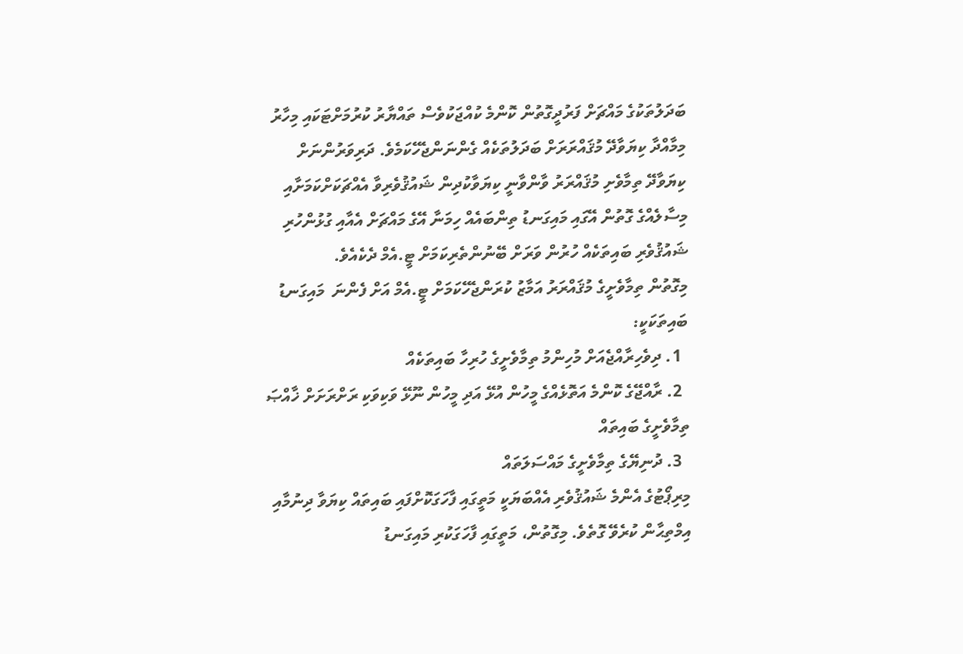ބަދަލުތަކުގެ މައްޗަށް ފަރުދީގޮތުން ކޮންމެ ކުއްޖަކުވެސް ތައްޔާރު ކުރުމަށްޓަކައި މިހާރު މިމާއްދާ ކިޔަވާދޭ މުޤައްރަރަށް ބަދަލުތަކެއް ގެންނަންޖެހޭކަމެވެ. ދަރިވަރުންނަށް ކިޔަވާދޭ ތިމާވެށި މުޤައްރަރު ވާންވާނީ ކިޔަވާކުދިން ޝައުޤުވެރިވާ އެއްޗަކަށްކަމަށާއި މިސާލެއްގެ ގޮތުން އޭގައި މައިގަނޑު ތިންބައެއް ހިމަނާ އޭގެ މައްޗަށް އެއާއި ގުޅުންހުރި ޝައުޤުވެރި ބައިތަކެއް ހުރުން ވަރަށް ބޭނުންތެރިކަމަށް ޓީ.އެމް ދެކެއެވެ.
މިގޮތުން ތިމާވެށީގެ މުޤައްރަރު އަމާޒު ކުރަންޖެހޭކަމަށް ޓީ.އެމް އަށް ފެންނަ  މައިގަނޑު ބައިތަކަކީ:
  1. ދިވެހިރާއްޖެއަށް މުހިންމު ތިމާވެށީގެ ހުރިހާ ބައިތަކެއް
  2. ރާއްޖޭގެ ކޮންމެ އަތޮޅެއްގެ މީހުން އުޅޭ އަދި މީހުން ނޫޅޭ ވަކިވަކި ރަށްރަށަށް ޚާއްޞަ ތިމާވެށީގެ ބައިތައް
  3. ދުނިޔޭގެ ތިމާވެށީގެ މައްސަލަތައް
މިރިޕޯޓުގެ އެންމެ ޝައުޤުވެރި އެއްބަޔަކީ މަތީގައި ފާހަގަކޮށްފައި ބައިތައް ކިޔަވާ ދިނުމާއި އިމްތިޙާން ކުރެވޭ ގޮތެވެ. މިގޮތުން، މަތީގައި ފާހަގަކުރި މައިގަނޑު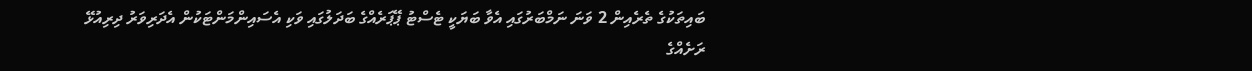ބައިތަކުގެ ތެރެއިން 2 ވަނަ ނަމްބަރުގައި އެވާ ބަޔަކީ ޓެސްޓު ޕޭޕަރެއްގެ ބަދަލުގައި ވަކި އެސައިންމަންޓަކުން އެދަރިވަރު ދިރިއުޅޭ ރަށެއްގެ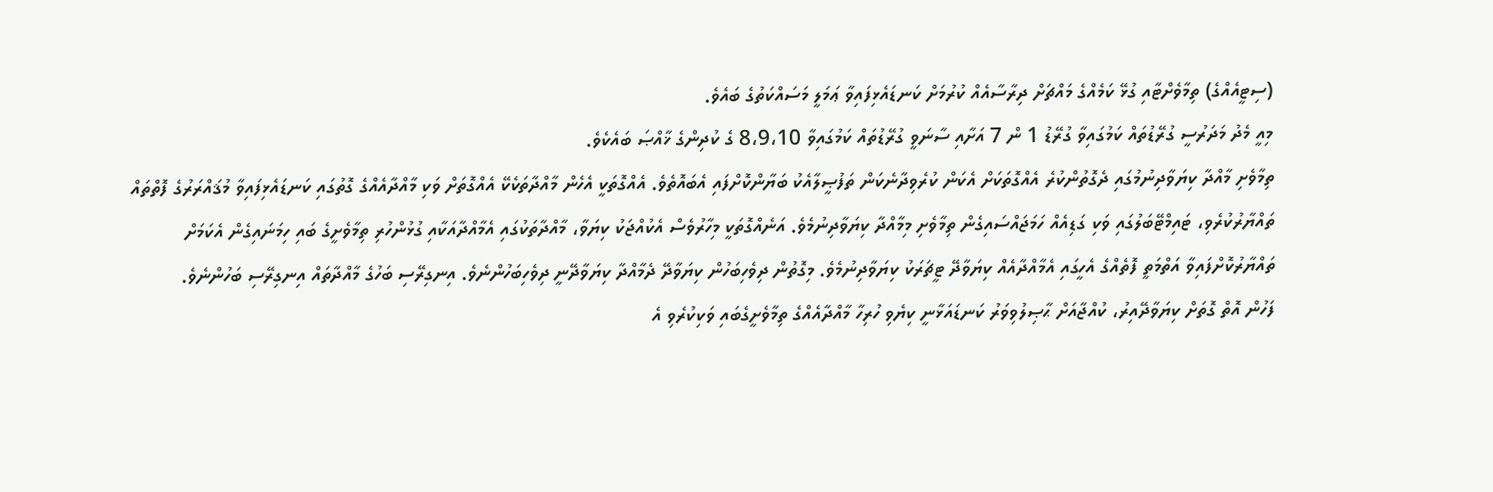(ސިޓީއެއްގެ) ތިމާވެށްޓާއި ގުޅޭ ކަމެއްގެ މައްޗަށް ދިރާސާއެއް ކުރުމަށް ކަނޑައެޅިފައިވާ ޢަމަލީ މަސައްކަތުގެ ބައެވެ.
މިއީ މެދު މަދަރުސީ ގުރޭޑުތައް ކަމުގައިވާ ގުރޭޑު 1 ން 7 އަށާއި ސާނަވީ ގުރޭޑުތައް ކަމުގައިވާ 8،9،10 ގެ ކުދިންގެ ޚާއްޞަ ބައެކެވެ.
ތިމާވެށި މާއްދާ ކިޔަވާދިނުމުގައި ދެގޮތުންކުރެ އެއްގޮތަކަށް އެކަން ކުރެވިދާނެކަން ތަފުޞީލާއެކު ބަޔާންކޮށްފައި އެބައޮތެވެ. އެއްގޮތަކީ އެހެން މާއްދާތަކެކޭ އެއްގޮތަށް ވަކި މާއްދާއެއްގެ ގޮތުގައި ކަނޑައެޅިފައިވާ މުޤައްރަރުގެ ފޮތްތައް ތައްޔާރުކުރެވި، ޓައިމްޓޭބަލުގައި ވަކި ގަޑިއެއް ހަމަޖައްސައިގެން ތިމާވެށި މިމާއްދާ ކިޔަވާދިނުމެވެ. އަނެއްގޮތަކީ މިހާރުވެސް އެކުއްޖަކު ކިޔަވާ، މާއްދާތަކުގައި އެމާއްދާއަކާއި ގުޅުންހުރި ތިމާވެށީގެ ބައި ހިމަނައިގެން އެކަމަށް ތައްޔާރުކޮށްފައިވާ އަތްމަތީ ފޮތެއްގެ އެހީގައި އެމާއްދާއެއް ކިޔަވާދޭ ޓީޗަރަކު ކިޔަވާދިނުމެވެ. މިގޮތުން ދިވެހިބަހުން ކިޔަވާދޭ ދެމާއްދާ ކިޔަވާދޭނީ ދިވެހިބަހުންނެވެ. އިނގިރޭސި ބަހުގެ މާއްދާތައް އިނގިރޭސި ބަހުންނެވެ.
ފަހުން އޮތް ގޮތަށް ކިޔަވާދޭއިރު، ކުއްޖާއަށް ޙާޞިލުވިވަރު ކަނޑައަޅާނީ ކިޔެވި ހުރިހާ މާއްދާއެއްގެ ތިމާވެށީގެބައި ވަކިކުރެވި އެ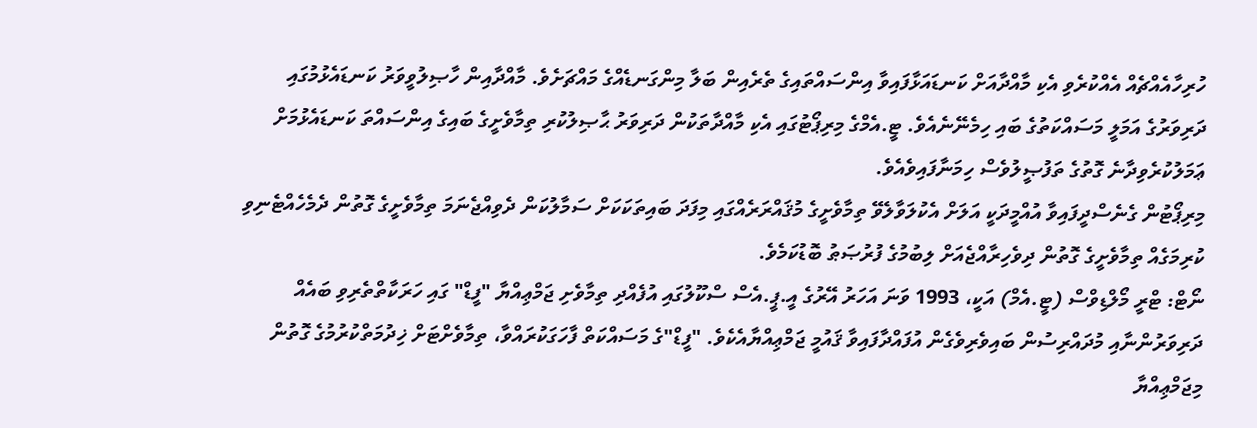ހުރިހާއެއްޗެއް އެއްކުރެވި އެކި މާއްދާއަށް ކަނޑައަޅާފައިވާ އިންސައްތައިގެ ތެރެއިން ބަލާ މިންގަނޑެއްގެ މައްޗަށެވެ. މާއްދާއިން ހާޞިލުވީވަރު ކަނޑައެޅުމުގައި ދަރިވަރުގެ އަމަލީ މަސައްކަތުގެ ބައި ހިމެނޭނެއެވެ. ޓީ.އެމްގެ މިރިޕޯޓުގައި އެކި މާއްދާތަކުން ދަރިވަރު ޙާޞިލުކުރި ތިމާވެށީގެ ބައިގެ އިންސައްތަ ކަނޑައެޅުމަށް ޢަމަލުކުރެވިދާނެ ގޮތުގެ ތަފުޞީލުވެސް ހިމަނާފައިވެއެވެ.
މިރިޕޯޓުން ގެނެސްދީފައިވާ އުއްމީދަކީ އަލަށް އެކުލަވާލެވޭ ތިމާވެށީގެ މުޤައްރަރެއްގައި މިފަދަ ބައިތަކަކަށް ސަމާލުކަން ދެވިއްޖެނަމަ ތިމާވެށީގެ ގޮތުން ދެމެހެއްޓެނިވި ކުރިމަގެއް ތިމާވެށީގެ ގޮތުން ދިވެހިރާއްޖެއަށް ލިބުމުގެ ފުރުޞަޠު ބޮޑުކަމެވެ.
ނޯޓް: ޓްރީ މޯލްޑިވްސް (ޓީ.އެމް) އަކީ، 1993 ވަނަ އަހަރު އޭރުގެ އީ.ޕީ.އެސް ސްކޫލުގައި އުފެއްދި ތިމާވެށި ޖަމްޢިއްޔާ "ފީޑް" ގައި ހަރަކާތްތެރިވި ބައެއް ދަރިވަރުންނާއި މުދައްރިސުން ބައިވެރިވެގެން އުފައްދާފައިވާ ޤައުމީ ޖަމްޢިއްޔާއެކެވެ. "ފީޑް"ގެ މަސައްކަތް ފާހަގަކުރައްވާ، ތިމާވެށްޓަށް ޚިދުމަތްކުރުމުގެ ގޮތުން މިޖަމްޢިއްޔާ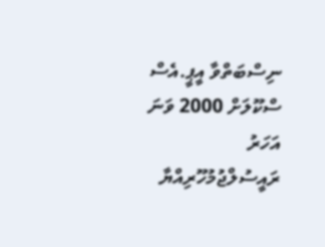ނިސްބަތްވާ އީޕީ.އެސް ސްކޫލަށް 2000 ވަނަ އަހަރު ރައީސުލްޖުމުހޫރިއްޔާ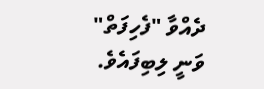ދެއްވާ "ފެހިފަތް" ވަނީ ލިބިފައެވެ.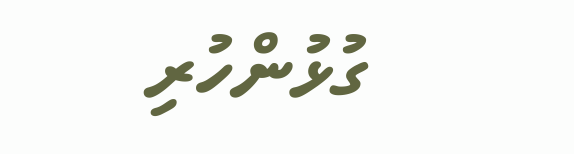ގުޅުންހުރި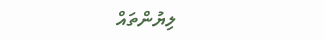ލިޔުންތައް